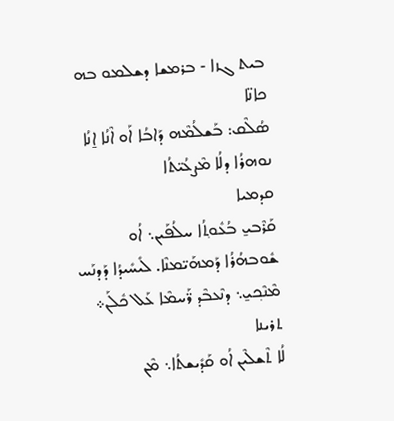ܒܝܬ ܓܙܐ - ܒܪܡܫܐ ܕܫܠܡܘ ܒܗ ܟܐܢ̈ܐ
ܣܳܠܶܩ: ܒܰܫܠܳܡܶܗ ܕܰܐܒܳܐ ܐܰܘ ܐܶܢܳܐ ܐ̱ܢܳܐ ܢܘܗܪܳܐ ܕܠܳܐ ܡܶܨܥܳܝ̈ܬܳܐ
ܩܕܡܝܐ
ܩܰܪܶܒܝ̱ ܒܳܥܽܘܬ݂ܳܐ ܚܠܳܦܰܝܢ܆ ܐܳܘ ܫܽܘܒܗܳܪܳܐ ܕܰܡܗܰܝ̈ܡܢܶܐ. ܠܺܝܚܺܝܕܳܐ ܕܰܕܢܰܚ ܡܶܢܶܟ݂ܝ̱܆ ܕܢܶܥܒܶܕ ܪ̈ܰܚܡܶܐ ܥܰܠ ܟܽܠܰܢ܀
ܬܪܝܢܐ
ܠܳܐ ܬܶܫܠܶܝܢ ܐܳܘ ܩܰܕܺܝܫܬܳܐ܆ ܡܶܢ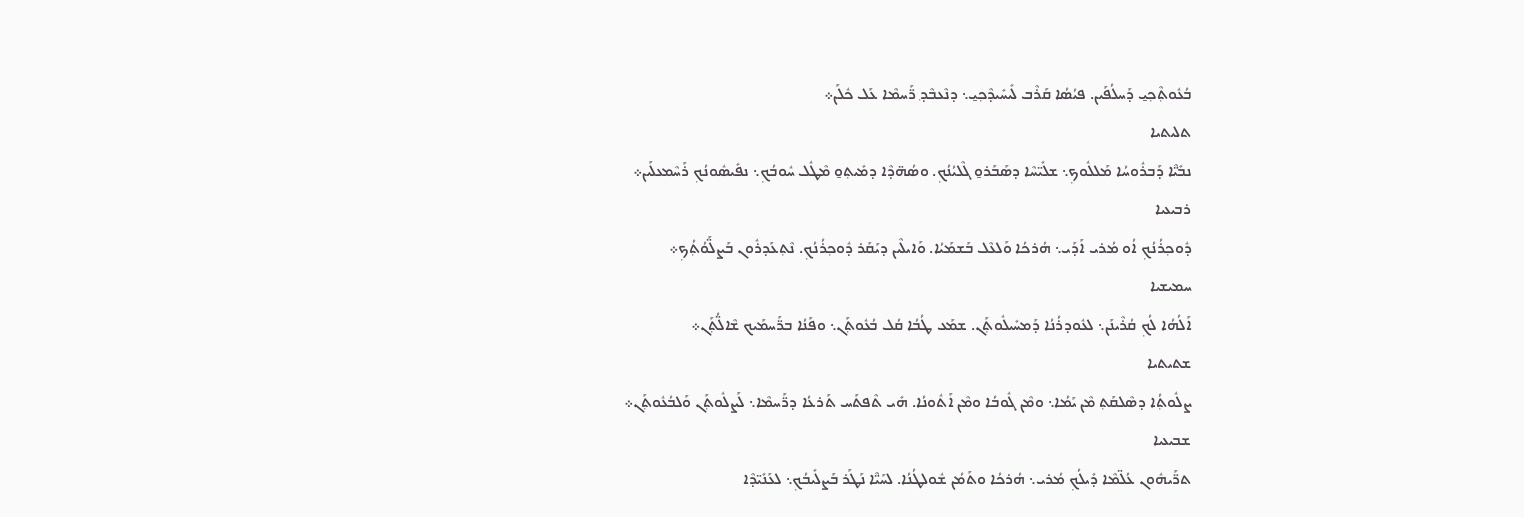ܒܳܥܽܘܬ݂ܶܟ݂ܝ̱ ܕܰܚܠܳܦܰܝܢ. ܦܝܳܣܳܐ ܩܰܪܶܒ ܠܺܝܚܺܝܕܶܟ݂ܝ̱܆ ܕܢܶܥܒܶܕ݂ ܪ̈ܰܚܡܶܐ ܥܰܠ ܟܽܠܰܢ܀
ܬܠܝܬܝܐ
ܢܒܺܝ̈ܶܐ ܕܰܒܪܽܘܚܳܐ ܡܰܠܠܽܘܟ݂܆ ܫܠܺܝ̈ܚܶܐ ܕܣܰܒܰܪܘ̱ ܓܶܠܝܳܢܳܟ݂. ܘܣܳܗ̈ܕܶܐ ܕܡܺܝܬ݂ܘ̱ ܡܶܛܽܠ ܚܽܘܒܳܟ݂܆ ܢܦܺܝܣܽܘܢܳܟ݂ ܪܰܚܶܡܥܠܰܝܢ܀
ܪܒܝܥܝܐ
ܕܽܘܟ݂ܪܳܢܳܟ݂ ܐܳܘ ܡܳܪܝ ܐܰܕܰܝ܆ ܗܳܪܟܳܐ ܘܰܠܥܶܠ ܒܰܫܡܰܝܳܐ. ܘܰܐܝܠܶܝܢ ܕܝܰܩܰܪ ܕܽܘܟ݂ܪܳܢܳܟ݂. ܢܶܬ݂ܥܰܕܪܽܘܢ ܒܰܨܠ̈ܰܘܳܬ݂ܳܟ݂܀
ܚܡܝܫܝܐ
ܐܰܠܳܗܳܐ ܠܳܟ݂ ܩܳܪܶܝܢܰܢ܆ ܠܥܽܘܕܪܳܢܳܐ ܕܰܡܚܺܝܠܽܘܬ݂ܰܢ. ܫܡܰܥ ܛܳܒܳܐ ܩܳܠ ܒܳܥܽܘܬ݂ܰܢ܆ ܘܦܰܢܳܐ ܒܪ̈ܰܚܡܰܝܟ ܫܶܐܠ̈ܳܬ݂ܰܢ܀
ܫܬܝܬܝܐ
ܨܠܽܘܬ݂ܳܐ ܕܣܶܠܩܰܬ݂ ܡܶܢ ܝܰܡܳܐ܆ ܘܡܶܢ ܓܽܘܒܳܐ ܘܡܶܢ ܐܰܬܽܘܢܳܐ. ܗܺܝ ܬܶܦܬܰܚ ܬܰܪܥܳܐ ܕܪ̈ܰܚܡܶܐ܆ ܠܰܨܠܽܘܬ݂ܰܢ ܘܰܠܒܳܥܽܘܬ݂ܰܢ܀
ܫܒܝܥܝܐ
ܬܪ̈ܰܝܗܽܘܢ ܥܳܠ̈ܡܶܐ ܕܺܝܠܳܟ݂ ܡܳܪܝ܆ ܗܳܪܟܳܐ ܘܬܰܡܳܢ ܫܽܘܠܛܳܢܳܐ. ܠܚܰܝ̈ܶܐ ܢܰܛܰܪ ܒܰܨܠܺܝܒܳܟ݂܆ ܠܥܰܢܺܝ̈ܕܶܐ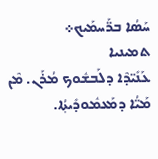ܚܰܣܳܐ ܒܪ̈ܰܚܡܰܝܟ܀
ܬܡܝܢܝܐ
ܥܰܢܺܝ̈ܕܶܐ ܕܠܰܒܫܽܘܟ ܡܳܪܰܢ. ܡܶܢ ܡܰܝ̈ܳܐ ܕܡܰܥܡܽܘܕܺܝܬ݂ܳܐ.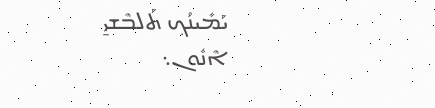ܝܰܡܺܝܢܳܟ݂ ܬܰܠܒܶܫܝ̱ ܐܶܢܽܘܢ܆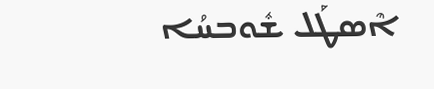ܐܶܣܛܰܠ ܫܽܘܒܚܳܐ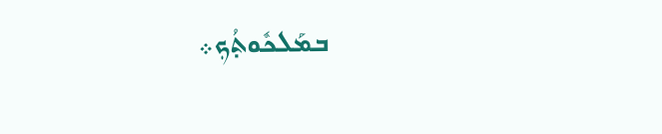ܒܡܰܠܟܽܘܬ݂ܳܟ݂܀